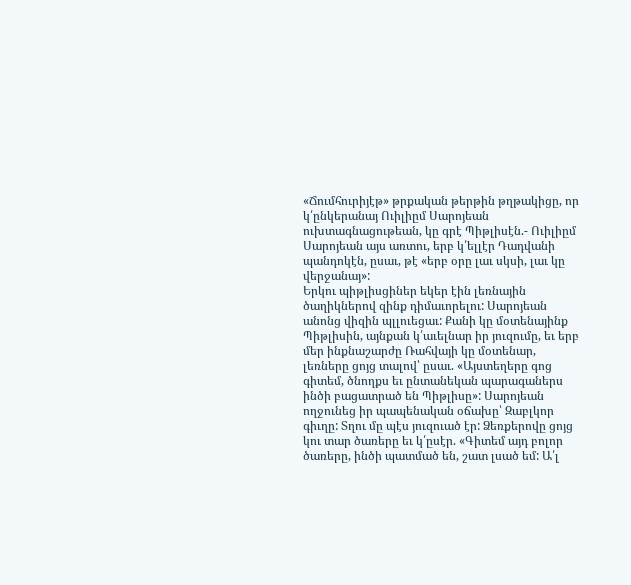«Ճումհուրիյէթ» թրքական թերթին թղթակիցը, որ կ՛ընկերանայ Ուիլիըմ Սարոյեան ուխտագնացութեան, կը գրէ Պիթլիսէն.- Ուիլիըմ Սարոյեան այս առտու, երբ կ՛ելլէր Դադվանի պանդոկէն, ըսաւ, թէ «երբ օրը լաւ սկսի, լաւ կը վերջանայ»:
Երկու պիթլիսցիներ եկեր էին լեռնային ծաղիկներով զինք դիմաւորելու: Սարոյեան անոնց վիզին պլլուեցաւ: Քանի կը մօտենայինք Պիթլիսին, այնքան կ՛աւելնար իր յուզումը, եւ երբ մեր ինքնաշարժը Ռահվայի կը մօտենար, լեռները ցոյց տալով՝ ըսաւ. «Այստեղերը գոց գիտեմ, ծնողքս եւ ընտանեկան պարագաներս ինծի բացատրած են Պիթլիսը»: Սարոյեան ողջունեց իր պապենական օճախը՝ Զաբլկոր գիւղը: Տղու մը պէս յուզուած էր: Ձեռքերովը ցոյց կու տար ծառերը եւ կ՛ըսէր. «Գիտեմ այդ բոլոր ծառերը, ինծի պատմած են, շատ լսած եմ: Ա՛լ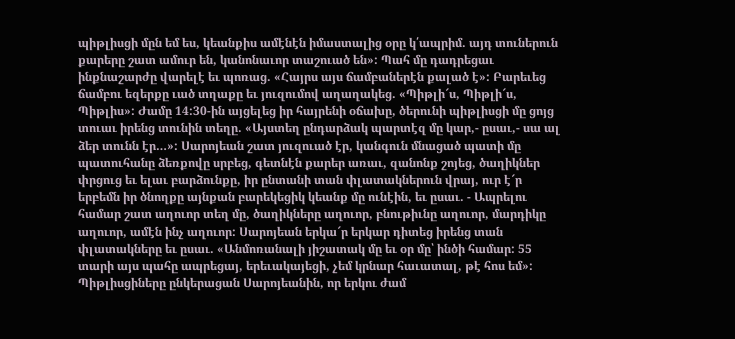պիթլիսցի մըն եմ ես, կեանքիս ամէնէն իմաստալից օրը կ՛ապրիմ. այդ տուներուն քարերը շատ ամուր են, կանոնաւոր տաշուած են»: Պահ մը դադրեցաւ ինքնաշարժը վարելէ եւ պոռաց. «Հայրս այս ճամբաներէն քալած է»: Բարեւեց ճամբու եզերքը ւած տղաքը եւ յուզումով աղաղակեց. «Պիթլի՜ս, Պիթլի՜ս, Պիթլիս»: Ժամը 14:30-ին այցելեց իր հայրենի օճախը, ծերունի պիթլիսցի մը ցոյց տուաւ իրենց տունին տեղը. «Այստեղ ընդարձակ պարտէզ մը կար,- ըսաւ,- սա ալ ձեր տունն էր…»: Սարոյեան շատ յուզուած էր, կանգուն մնացած պատի մը պատուհանը ձեռքովը սրբեց, գետնէն քարեր առաւ, զանոնք շոյեց, ծաղիկներ փրցուց եւ ելաւ բարձունքը, իր ընտանի տան փլատակներուն վրայ, ուր է՜ր երբեմն իր ծնողքը այնքան բարեկեցիկ կեանք մը ունէին, եւ ըսաւ. - Ապրելու համար շատ աղուոր տեղ մը, ծաղիկները աղուոր, բնութիւնը աղուոր, մարդիկը աղուոր, ամէն ինչ աղուոր: Սարոյեան երկա՜ր երկար դիտեց իրենց տան փլատակները եւ ըսաւ. «Անմոռանալի յիշատակ մը եւ օր մը՝ ինծի համար: 55 տարի այս պահը ապրեցայ, երեւակայեցի, չեմ կրնար հաւատալ, թէ հոս եմ»: Պիթլիսցիները ընկերացան Սարոյեանին, որ երկու ժամ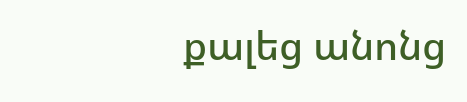քալեց անոնց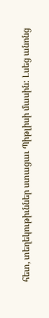հետ, տեղեկութիւններ ստացաւ Պիթլիսի մասին: Լսեց անոնց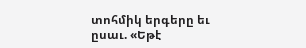տոհմիկ երգերը եւ ըսաւ. «Եթէ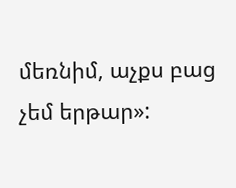մեռնիմ, աչքս բաց չեմ երթար»: